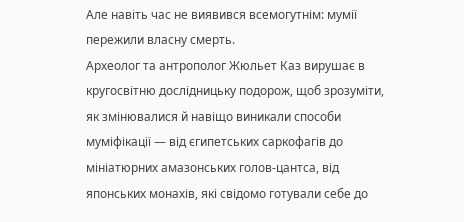Але навіть час не виявився всемогутнім: мумії пережили власну смерть.
Археолог та антрополог Жюльет Каз вирушає в кругосвітню дослідницьку подорож, щоб зрозуміти, як змінювалися й навіщо виникали способи муміфікації — від єгипетських саркофагів до мініатюрних амазонських голов-цантса, від японських монахів, які свідомо готували себе до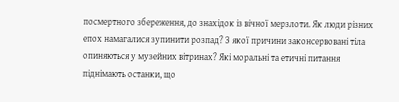посмертного збереження, до знахідок із вічної мерзлоти. Як люди різних епох намагалися зупинити розпад? З якої причини законсервовані тіла опиняються у музейних вітринах? Які моральні та етичні питання піднімають останки, що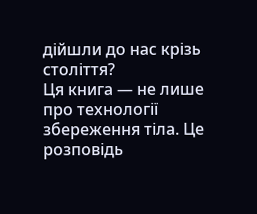дійшли до нас крізь століття?
Ця книга — не лише про технології збереження тіла. Це розповідь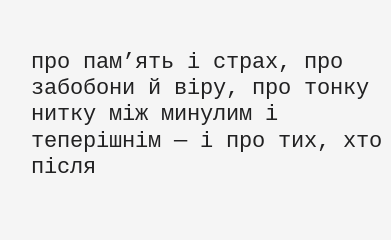про пам’ять і страх, про забобони й віру, про тонку нитку між минулим і теперішнім — і про тих, хто після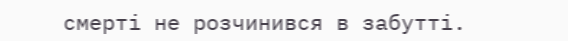смерті не розчинився в забутті.